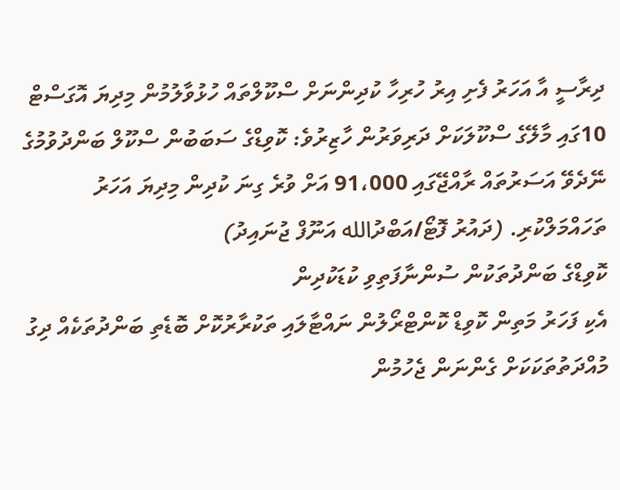ދިރާސީ އާ އަހަރު ފެށި އިރު ހުރިހާ ކުދިންނަށް ސްކޫލްތައް ހުޅުވާލުމުން މިދިޔަ އޮގަސްޓް 10ގައި މާލޭގެ ސްކޫލަކަށް ދަރިވަރުން ހާޒިރުވެ: ކޮވިޑްގެ ސަބަބުން ސްކޫލް ބަންދުވުމުގެ ނޭދެވޭ އަސަރުތައް ރާއްޖޭގައި 91،000 އަށް ވުރެ ގިނަ ކުދިން މިދިޔަ އަހަރު ތަހައްމަލްކުރި. (ދައުރު ފޮޓޯ/އަބްދުالله އަނޫފް ޖުނައިދު)
ކޮވިޑްގެ ބަންދުތަކުން ސުންނާފަތިވި ކުޑަކުދިން
އެކި ފަހަރު މަތިން ކޮވިޑް ކޮންޓްރޯލުން ނައްޓާލައި ތަކުރާރުކޮށް ބޮޑެތި ބަންދުތަކެއް ދިގު މުއްދަތުތަކަކަށް ގެންނަން ޖެހުމުން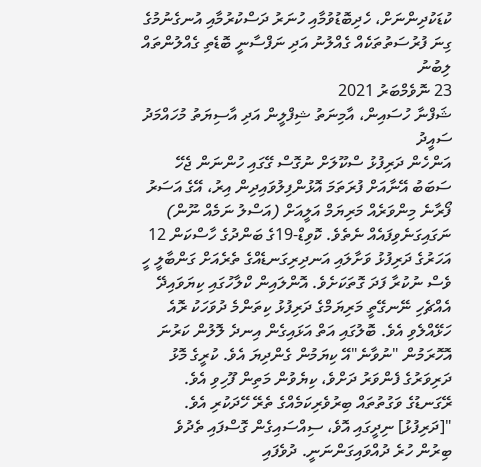ކުޑަކުދިންނަށް، ހެދިބޮޑުވުމާއި ހުނަރު ދަސްކުރުމާއި އުނގެނުމުގެ ގިނަ ފުރުސަތުތަކެއް ގެއްލުނު އަދި ނަފްސާނީ ބޮޑެތި ގެއްލުންތައް ލިބުނު
23 ނޮވެމްބަރު 2021
ޝަފްނާ ހުސައިން، އާމިނަތު ޝިފްލީން އަދި އާސިޔަތު މުހައްމަދު ސައީދު
އަންހެން ދަރިފުޅު ސްކޫލަށް ނުގޮސް ގޭގައި ހުންނަން ޖެހޭ ސަބަބު އޭނާއަށް ފުރަތަމަ އޮޅުންފިލުވައިދިން އިރު، އޭގެ އަސަރު ފޯރާނެ މިންވަރެއް މަރިޔަމް އަލީއަށް (އަސްލު ނަމެއް ނޫން) ނަގައިގަނެވިފައެއް ނެތެވެ. ކޮވިޑް-19ގެ ބަންދުގެ ހާސްކަން 12 އަހަރުގެ ދަރިފުޅު ވަށާލައި އަނދިރިގަނޑެއްގެ ތެރެއަށް ގަންބާލީ ހީ ވެސް ނުކުރާ ފަދަ ގޮތަކަށެވެ. އޮންލައިން ކްލާހުގައި ކިޔަވައިދޭ އެއްޗެހި ނޭނގޭތީ މަރިޔަމްގެ ދަރިފުޅު ކިތަންމެ ދުވަހަކު ރޮއެ ހަޅޭއްލެވި އެވެ. ބޮލުގައި އަތް އަޅައިގެން އިނދެ ލޮލުން ކަރުނަ އޮހޮރަމުން "ނުވާނެ"އޭ ކިޔަމުން ގެންދިޔަ އެވެ. ކުރީގެ މޮޅު ދަރިވަރުގެ ފެންވަރު ދަށްވެ، ކިޔެވުން މަތިން ފޫހިވި އެވެ. ރޭގަނޑުގެ ވަގުތުތައް ބިރުވެރިކަމެއްގެ ތެރޭ ހޭދަކުރި އެވެ.
"[ދަރިފުޅު] ނިދީގައި އޮވެ، ސިއްސައިގެން ގޮސްފައި ތެދުވެ ބިރުން ހުރެ ދުއްވައިގަންނަނީ. ދުވެފައި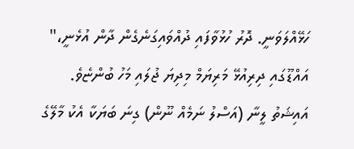ހަޅޭއްލަވަނީ. ދޮރު ހުޅުވާފައި ދުއްވައިގަނެގެން ދާން އުޅެނީ،" އައްޑޫގައި ދިރިއުޅޭ މަރިޔަމް މިދިޔަ ޖުލައި މަހު ބުންޏެވެ.
އައިޝަތު ލީނާ (އަސްލު ނަމެއް ނޫން) ގިނަ ބަޔަކާ އެކު މާލޭގެ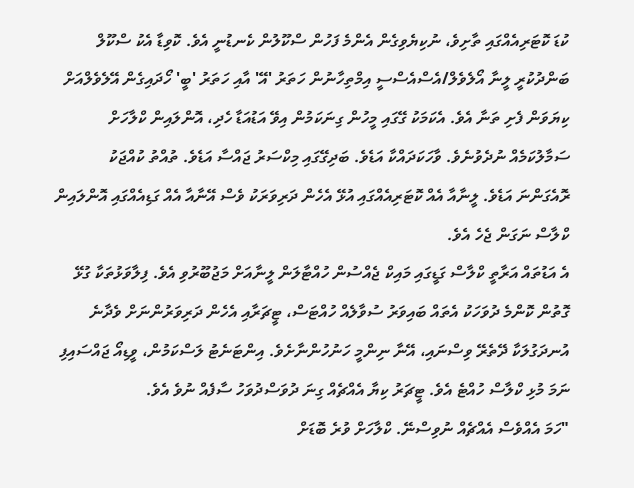ކުޑަ ކޮޓަރިއެއްގައި ތާށިވެ، ނުކިޔެވިގެން އެންމެ ފަހުން ސްކޫލުން ކެނޑުނީ އެވެ. ކޮވިޑާ އެކު ސްކޫލް ބަންދުކުރީ ލީނާ އޯލެވެލް/އެސްއެސްސީ އިމްތިހާނުން ހަތަރު 'އޭ' އާއި ހަތަރު 'ބީ' ހޯދައިގެން އޭލެވެލްއަށް ކިޔަވަން ފެށި ތަނާ އެވެ. އެކަމަކު ގޭގައި މީހުން ގިނަކަމުން އިވޭ އަޑުއަޑާ ހެދި، އޮންލައިން ކްލާހަށް ސަމާލުކަމެއް ނުދެވުނެވެ. ވާހަކަދައްކާ އަޑެވެ. ބަދިގޭގައި މިކްސަރު ޖައްސާ އަޑެވެ. ތުއްތު ކުއްޖަކު ރޮއެގަންނަ އަޑެވެ. ލީނާއާ އެއް ކޮޓަރިއެއްގައި އުޅޭ އެހެން ދަރިވަރަކު ވެސް އޭނާއާ އެއް ގަޑިއެއްގައި އޮންލައިން ކްލާސް ނަގަން ޖެހެ އެވެ.
އެ އަޑުތައް އަރާތީ ކްލާސް ގަޑީގައި މައިކް ޖެއްސުން ހުއްޓާލަން ލީނާއަށް މަޖުބޫރުވި އެވެ. ފިލާވަޅުތަކާ ގުޅޭ ގޮތުން ކޮންމެ ދުވަހަކު އެތައް ބައިވަރު ސުވާލެއް ހުއްޓަސް، ޓީޗަރާއި އެހެން ދަރިވަރުންނަށް ވެދާނެ އުނދަގުލަކާ ދޭތެރޭ ވިސްނައި، އޭނާ ނިންމީ ހަނުހުންނާށެވެ. އިންޓަނެޓު ލަސްކަމުން، ވީޑިއޯ ޖައްސައިފި ނަމަ މުޅި ކްލާސް ހުއްޓެ އެވެ. ޓީޗަރު ކިޔާ އެއްޗެއް ގިނަ ދުވަސްދުވަހު ސާފެއް ނުވެ އެވެ.
"ހަމަ އެއްވެސް އެއްޗެއް ނުވިސްނޭ. ކްލާހަށް ވުރެ ބޮޑަށް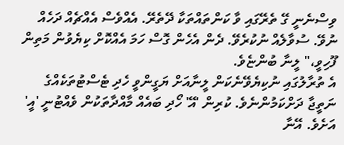ވިސްނެނީ ގޭ ތެރޭގައި ވާ ކަންތައްތަކާ ދޭތެރޭ. އެއްވެސް އެއްޗެއް ދަހެއް ނުވޭ. ސުވާލެއް ނުކުރެވޭ. ދެން އެހެން ގޮސް ހަމަ އެއްކޮށް ކިޔެވުން މަތިން ފޫހިވީ،" ލީނާ ބުންޏެވެ.
އެ ތުރާލުގައި ނުކިޔެވޭނެކަން ލީނާއަށް ޔަގީންވީ ހެދި ޓެސްޓުތަކެއްގެ ނަތީޖާ ދަށްކަމުންނެވެ. ކުރިން 'އޭ' ހޯދި ބައެއް މާއްދާތަކުން ވެއްޓުނީ 'އީ' އަށެވެ. އޭނާ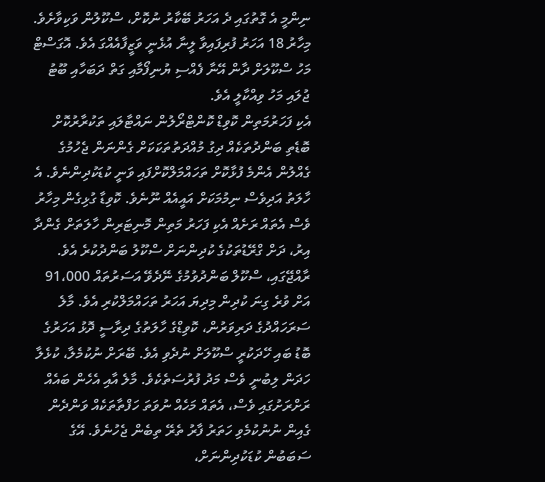ނިންމީ އެ ގޮތުގައި ދެ އަހަރު ބޭކާރު ނުކޮށް، ސްކޫލުން ވަކިވާށެވެ. މިހާރު 18 އަހަރު ފުރިފައިވާ ލީނާ އުޅެނީ ވަޒީފާއެއްގަ އެވެ. އޮގަސްޓް މަހު ސްކޫލަށް ދާން އޭނާ ފެއްސި ޔުނިފޯމާއި ގަތް ދަބަހާއި ބޫޓު ޖުލައި މަހު ވިއްކާލީ އެވެ.
އެކި ފަހަރުމަތިން ކޮވިޑް ކޮންޓްރޯލުން ނައްޓާލައި ތަކުރާރުކޮށް ބޮޑެތި ބަންދުތަކެއް ދިގު މުއްދަތުތަކަކަށް ގެންނަން ޖެހުމުގެ ގެއްލުން އެންމެ ފުޅާކޮށް ތަހައްމަލްކޮށްފައި ވަނީ ކުޑަކުދިންނެވެ. އެ ހާލަތު އަދިވެސް ނިމުމަކަށް އައީއެއް ނޫނެވެ. ކޮވިޑާ ގުޅިގެން މިހާރު ވެސް އެތައް ރަށެއް އެކި ފަހަރު މަތިން މޮނިޓަރިން ހާލަތަށް ގެންދާ އިރު، ދަށް ގްރޭޑުތަކުގެ ކުދިންނަށް ސްކޫލު ބަންދުކުރެ އެވެ.
ރާއްޖޭގައި، ސްކޫލް ބަންދުވުމުގެ ނޭދެވޭ އަސަރުތައް 91،000 އަށް ވުރެ ގިނަ ކުދިން މިދިޔަ އަހަރު ތަހައްމަލްކުރި އެވެ. މާލެ ސަރަހައްދުގެ ދަރިވަރުން، ކޮވިޑްގެ ހާލަތުގެ ދިރާސީ ދޮޅު އަހަރުގެ ބޮޑު ބައި ހޭދަކުރީ ސްކޫލަށް ނުދެވި އެވެ. ބޭރަށް ނުކުމެލާ، ކުޅެލާ ހަދަން ލިބުނީ ވެސް މަދު ފުރުސަތެކެވެ. މާލެ އާއި އެހެން ބައެއް ރަށްރަށުގައި ވެސް، އެތައް މަހެއް ނުވަތަ ހަފްތާތަކެއް ވަންދެން ގެއިން ނުނުކުމެވި ހަތަރު ފާރު ތެރޭ ތިބެން ޖެހުނެވެ. އޭގެ ސަބަބުން ކުޑަކުދިންނަށް،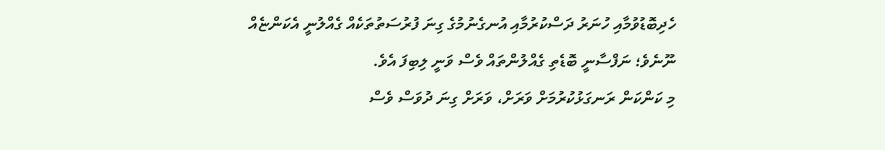ހެދިބޮޑުވުމާއި ހުނަރު ދަސްކުރުމާއި އުނގެނުމުގެ ގިނަ ފުރުސަތުތަކެއް ގެއްލުނީ އެކަންޏެއް ނޫނެވެ؛ ނަފްސާނީ ބޮޑެތި ގެއްލުންތައް ވެސް ވަނީ ލިބިފަ އެވެ.
މި ކަންކަން ރަނގަޅުކުރުމަށް ވަރަށް، ވަރަށް ގިނަ ދުވަސް ވެސް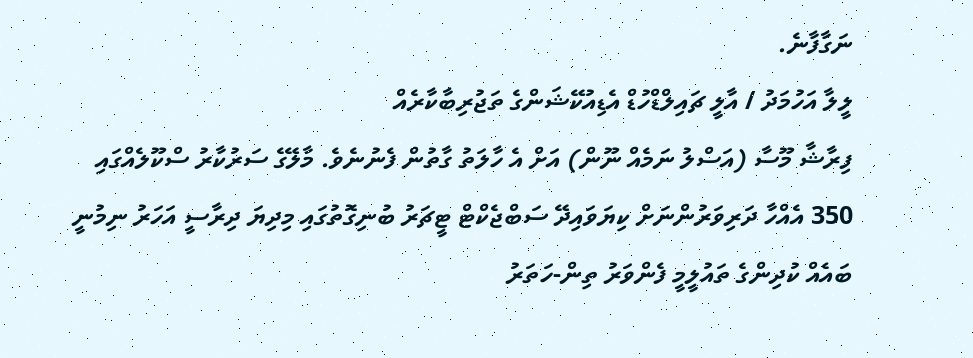ނަގާފާނެ.
ލީލާ އަހުމަދު / އާލީ ޗައިލްޑްހުޑް އެޑިއުކޭޝަންގެ ތަޖުރިބާކާރެއް
ފިރާޝާ މޫސާ (އަސްލު ނަމެއް ނޫން) އަށް އެ ހާލަތު ގާތުން ފެނުނެވެ. މާލޭގެ ސަރުކާރު ސްކޫލެއްގައި 350 އެއްހާ ދަރިވަރުންނަށް ކިޔަވައިދޭ ސަބްޖެކްޓް ޓީޗަރު ބުނިގޮތުގައި މިދިޔަ ދިރާސީ އަހަރު ނިމުނީ ބައެއް ކުދިންގެ ތައުލީމީ ފެންވަރު ތިން-ހަތަރު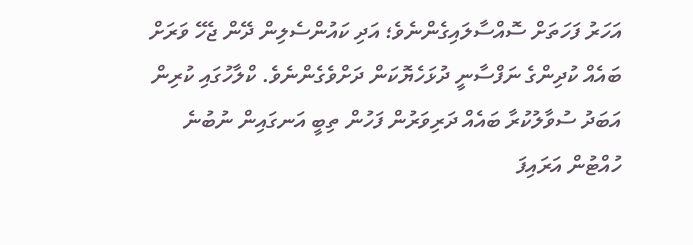އަހަރު ފަހަތަށް ސޮއްސާލައިގެންނެވެ؛ އަދި ކައުންސެލިން ދޭން ޖެހޭ ވަރަށް ބައެއް ކުދިންގެ ނަފްސާނީ ދުޅަހެޔޮކަން ދަށްވެގެންނެވެ. ކްލާހުގައި ކުރިން އަބަދު ސުވާލުކުރާ ބައެއް ދަރިވަރުން ފަހުން ތިބީ އަނގައިން ނުބުނެ ހުއްޓުން އަރައިފަ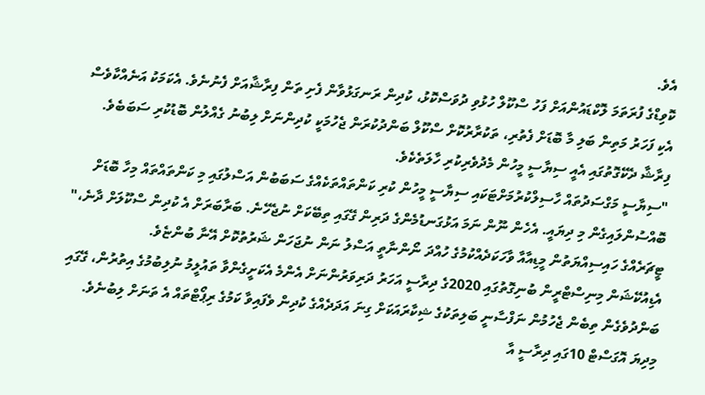އެވެ.
ކޮވިޑްގެ ފުރަތަމަ ލޮކްޑައުންއަށް ފަހު ސްކޫލް ހުޅުވި ދުވަސްކޮޅު، ކުދިން ރަނގަޅުވާން ފެށި ތަން ފިރާޝާއަށް ފެނުނެވެ. އެކަމަކު އަނެއްކާވެސް އެކި ފަހަރު މަތިން ބަލި މާ ބޮޑަށް ފެތުރި، ތަކުރާރުކޮށް ސްކޫލް ބަންދުކުރަން ޖެހުމަކީ ކުދިންނަށް ލިބުނު ގެއްލުން ބޮޑުކުރި ސަބަބެވެ.
ފިރާޝާ ދެކޭގޮތުގައި އެއީ ސިޔާސީ މީހުން މެދުވެރިކުރި ހާލަތެކެވެ.
"ސިޔާސީ މަގްސަދުތައް ހާސިލްކުރުމަށްޓަކައި ސިޔާސީ މީހުން ކުރި ކަންތައްތަކެއްގެ ސަބަބުން އަސްލުގައި މި ކަންތައްތައް މިހާ ބޮޑަށް ބޮއްސުންލައިގެން މި ދިޔައީ. އެހެން ނޫން ނަމަ އަޅުގަނޑުމެންގެ ދަރިން ގޭގައި ތިބޭކަށް ނުޖެހޭނެ. ބަރާބަރަށް އެ ކުދިން ސްކޫލަށް ދާނެ،" ޓީޗަރެއްގެ ހައިސިއްޔަތުން މީޑިއާއާ ވާހަކަދެއްކުމުގެ ހުއްދަ ނޯންނާތީ އަސްލު ނަން ނުޖަހަން ޝަރުތުކޮށް އޭނާ ބުންޏެވެ.
އެޑިއުކޭޝަން މިނިސްޓްރީން ބުނިގޮތުގައި 2020ގެ ދިރާސީ އަހަރު ދަރިވަރުންނަށް އެންމެ އެކަށީގެންވާ ތައުލީމު ނުލިބުމުގެ އިތުރުން، ގޭގައި ބަންދުވެގެން ތިބެން ޖެހުމުން ނަފްސާނީ ބަލިތަކުގެ ޝިކާރައަކަށް ގިނަ އަދަދެއްގެ ކުދިން ވެފައިވާ ކަމުގެ ރިޕޯޓްތައް އެ ތަނަށް ލިބުނެވެ. މިދިޔަ އޮގަސްޓް 10ގައި ދިރާސީ އާ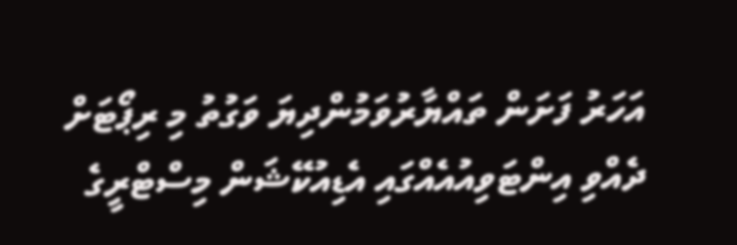އަހަރު ފަށަން ތައްޔާރުވަމުންދިޔަ ވަގުތު މި ރިޕޯޓަށް ދެއްވި އިންޓަވިއުއެއްގައި އެޑިއުކޭޝަން މިސްޓްރީގެ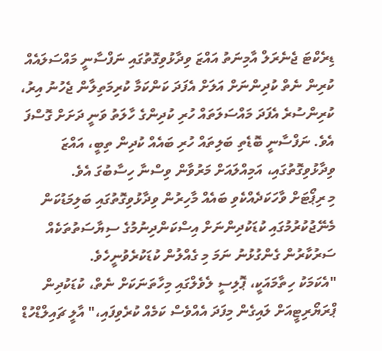ޑިރެކްޓަ ޖެނެރަލް އާމިނަތު އައްޒަ ވިދާޅުވިގޮތުގައި ނަފްސާނީ މައްސަލައެއް ކުރިން ނެތް ކުދިންނަށް އަލަށް އެފަދަ ކަންކަމާ ކުރިމަތިލާން ޖެހުނު އިރު، ކުރިންސުރެ އެފަދަ މައްސަލަތައް ހުރި ކުދިންގެ ހާލަތު ވަނީ ދަށަށް ގޮސްފަ އެވެ. ނަފްސާނީ ބޮޑެތި ބަލިތައް ހުރި ބައެއް ކުދިން ތިބީ، އައްޒަ ވިދާޅުވިގޮތުގައި، އަމިއްލައަށް މަރުވާން ވިސްނާ ހިސާބުގަ އެވެ.
މި ރިޕޯޓަށް ވާހަކަދެއްކެވި ބައެއް މާހިރުން ވިދާޅުވިގޮތުގައި ބަލިމަޑުކަން މެނޭޖުކުރުމުގައި ކުޑަކުދިންނަށް އިސްކަންދިނުމުގެ ސިޔާސަތުތަކެއް ސަރުކާރުން ގެންގުޅުނު ނަމަ މި ގެއްލުން ކުޑަކުރެވުނީހެވެ.
"އެކަމަކު ހިތާމައަކީ، ޕޮލިސީ ލެވެލްގައި މިހާތަނަކަށް ނެތް، ކުޑަކުދިން ޕްރަޔޯރިޓީއަށް ލައިގެން މިފަދަ އެއްވެސް ކަމެއް ކުރެވިފައި،" އާލީ ޗައިލްޑްހުޑް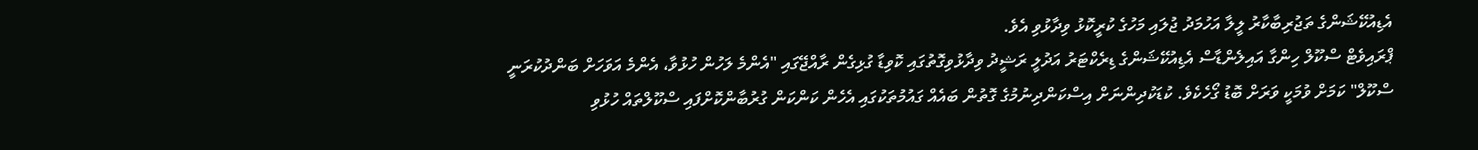އެޑިއުކޭޝަންގެ ތަޖުރިބާކާރު ލީލާ އަހުމަދު ޖުލައި މަހުގެ ކުރީކޮޅު ވިދާޅުވި އެވެ.
ޕްރައިވެޓް ސްކޫލް ހިންގާ އައިލެންޑާސް އެޑިއުކޭޝަންގެ ޑިރެކްޓަރު އަދުލީ ރަޝީދު ވިދާޅުވިގޮތުގައި ކޮވިޑާ ގުޅިގެން ރާއްޖޭގައި "އެންމެ ލަހުން ހުޅުވާ، އެންމެ އަވަހަށް ބަންދުކުރަނީ ސްކޫލް" ކަމަށް ވުމަކީ ވަރަށް ބޮޑު ގޯހެކެވެ. ކުޑަކުދިންނަށް އިސްކަންދިނުމުގެ ގޮތުން ބައެއް ގައުމުތަކުގައި އެހެން ކަންކަން ގުރުބާންކޮށްފައި ސްކޫލްތައް ހުޅުވި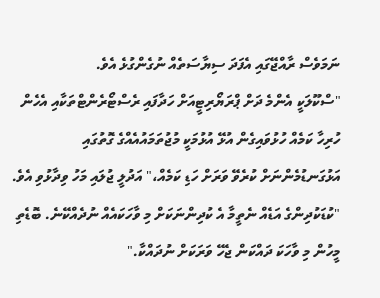ނަމަވެސް ރާއްޖޭގައި އެފަދަ ސިޔާސަތެއް ނުގެންގުޅެ އެވެ.
"ސްކޫލަކީ އެންމެ ދަށް ޕްރަޔޯރިޓީއަށް ހަދާފައި ރެސްޓޯރެންޓްތަކާއި އެހެން ހުރިހާ ކަމެއް ހުޅުވައިގެން އުޅޭ އުޅުމަކީ މުޖުތަމައުއެއްގެ ގޮތުގައި އަޅުގަނޑުމެންނަށް ކުރެވޭ ވަރަށް ހަޑި ކަމެއް،" އަދުލީ ޖުލައި މަހު ވިދާޅުވި އެވެ. "ކުޑަކުދިންގެ އަޑެއް ނެތީމާ އެ ކުދިންނަކަށް މި ވާހަކައެއް ނުދެއްކޭނެ. ބޮޑެތި މީހުން މި ވާހަކަ ދައްކަން ޖެހޭ ވަރަކަށް ނުދައްކާ."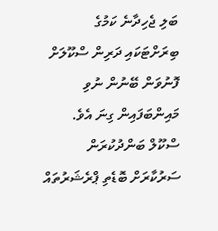ބަލި ޖެހިދާނެ ކަމުގެ ބިރަށްޓަކައި ދަރިން ސްކޫލަށް ފޮނުވަން ބޭނުން ނުވި މައިންބަފައިން ގިނަ އެވެ. ސްކޫލް ބަންދުކުރަން ސަރުކާރަށް ބޮޑެތި ޕްރެޝަރުތައް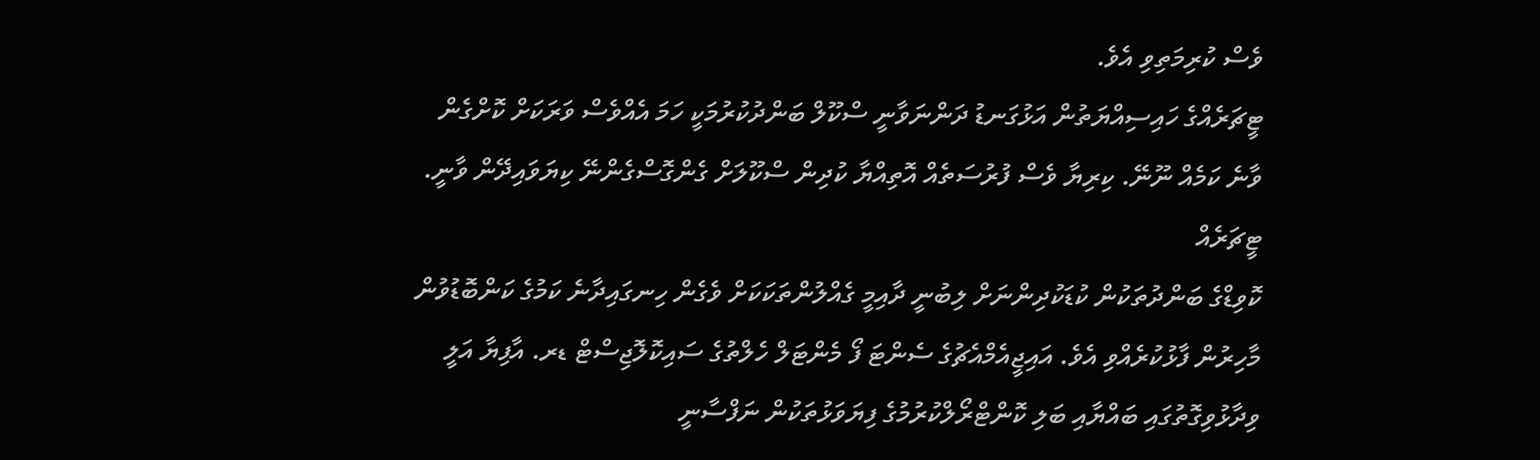ވެސް ކުރިމަތިވި އެވެ.
ޓީޗަރެއްގެ ހައިސިއްޔަތުން އަޅުގަނޑު ދަންނަވާނީ ސްކޫލް ބަންދުކުރުމަކީ ހަމަ އެއްވެސް ވަރަކަށް ކޮށްގެން ވާނެ ކަމެއް ނޫނޭ. ކިރިޔާ ވެސް ފުރުސަތެއް އޮތިއްޔާ ކުދިން ސްކޫލަށް ގެންގޮސްގެންނޭ ކިޔަވައިދޭން ވާނީ.
ޓީޗަރެއް
ކޮވިޑްގެ ބަންދުތަކުން ކުޑަކުދިންނަށް ލިބުނީ ދާއިމީ ގެއްލުންތަކަކަށް ވެގެން ހިނގައިދާނެ ކަމުގެ ކަންބޮޑުވުން މާހިރުން ފާޅުކުރެއްވި އެވެ. އައިޖީއެމްއެޗުގެ ސެންޓަ ފޯ މެންޓަލް ހެލްތުގެ ސައިކޮލޮޖިސްޓް ޑރ. އާފިޔާ އަލީ ވިދާޅުވިގޮތުގައި ބައްޔާއި ބަލި ކޮންޓްރޯލްކުރުމުގެ ފިޔަވަޅުތަކުން ނަފްސާނީ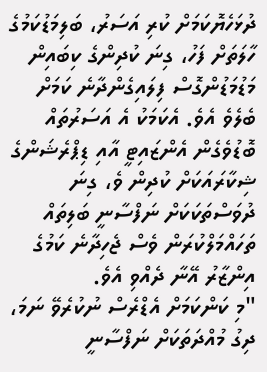ދުޅަހެޔޮކަމަށް ކުރި އަސަރު، ބަލިމަޑުކަމުގެ ހާލަތަށް ފަހު، ގިނަ ކުދިންގެ ކިބައިން މަޑުމަޑުންގޮސް ފިލައިގެންދާނެ ކަމަށް ބެލެވެ އެވެ. އެކަމަކު އެ އަސަރުތައް ބޮޑުވެގެން އެންޒައިޓީ އާއި ޑިޕްރެޝަންގެ ޝިކާރައަކަށް ކުދިން ވެ، ގިނަ ދުވަސްތަކަކަށް ނަފްސާނީ ބަލިތައް ތަހައްމަލްކުރަން ވެސް ޖެހިދާނެ ކަމުގެ އިންޒާރު އޭނާ ދެއްވި އެވެ.
"މި ކަންކަމަށް އެޑްރެސް ނުކުރެވޭ ނަމަ، ދިގު މުއްދަތަކަށް ނަފްސާނީ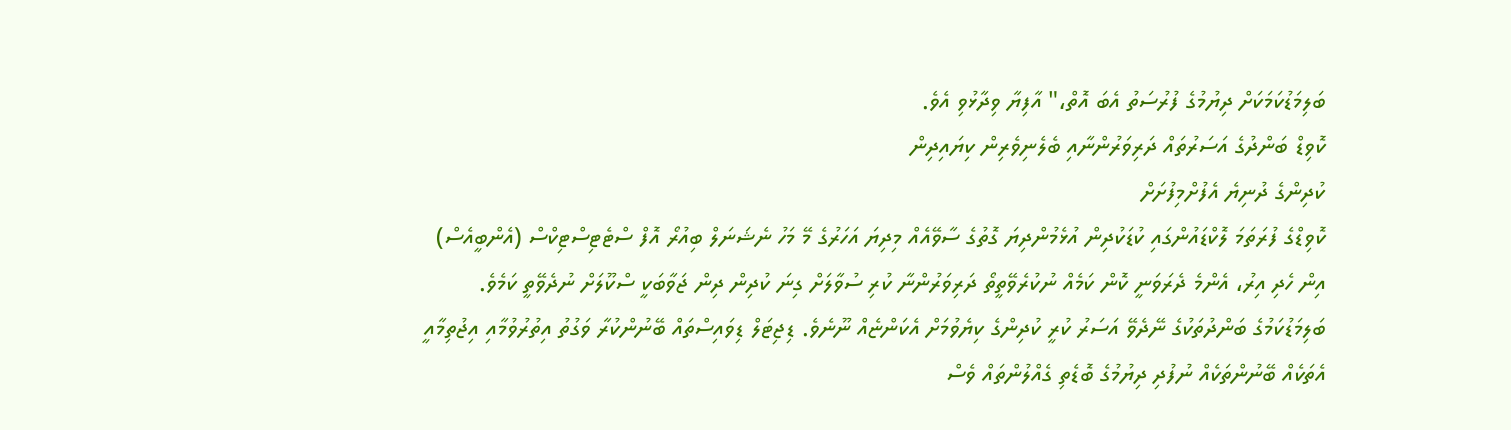ބަލިމަޑުކަމަކަށް ދިޔުމުގެ ފުރުސަތު އެބަ އޮތް،" އާފިޔާ ވިދާޅުވި އެވެ.
ކޮވިޑް ބަންދުގެ އަސަރުތައް ދަރިވަރުންނާއި ބެލެނިވެރިން ކިޔައިދިން
ކުދިންގެ ދުނިޔެ އެފުށްމިފުށަށް
ކޮވިޑްގެ ފުރަތަމަ ލޮކްޑައުންގައި ކުޑަކުދިން އުޅެމުންދިޔަ ގޮތުގެ ސާވޭއެއް މިދިޔަ އަހަރުގެ މޭ މަހު ނެޝަނަލް ބިއުރޯ އޮފް ސްޓެޓިސްޓިކްސް (އެންބީއެސް) އިން ހެދި އިރު، އެންމެ ދެރަވަނީ ކޮން ކަމެއް ނުކުރެވޭތީތޯ ދަރިވަރުންނާ ކުރި ސުވާލަށް ގިނަ ކުދިން ދިން ޖަވާބަކީ ސްކޫލަށް ނުދެވޭތީ ކަމެވެ.
ބަލިމަޑުކަމުގެ ބަންދުތަކުގެ ނޭދެވޭ އަސަރު ކުރީ ކުދިންގެ ކިޔެވުމަށް އެކަންޏެއް ނޫނެވެ. ޑިޖިޓަލް ޑިވައިސްތައް ބޭނުންކުރާ ވަގުތު އިތުރުވުމާއި އިޖުތިމާއީ އެތަކެއް ބޭނުންތަކެއް ނުފުދި ދިޔުމުގެ ބޮޑެތި ގެއްލުންތައް ވެސް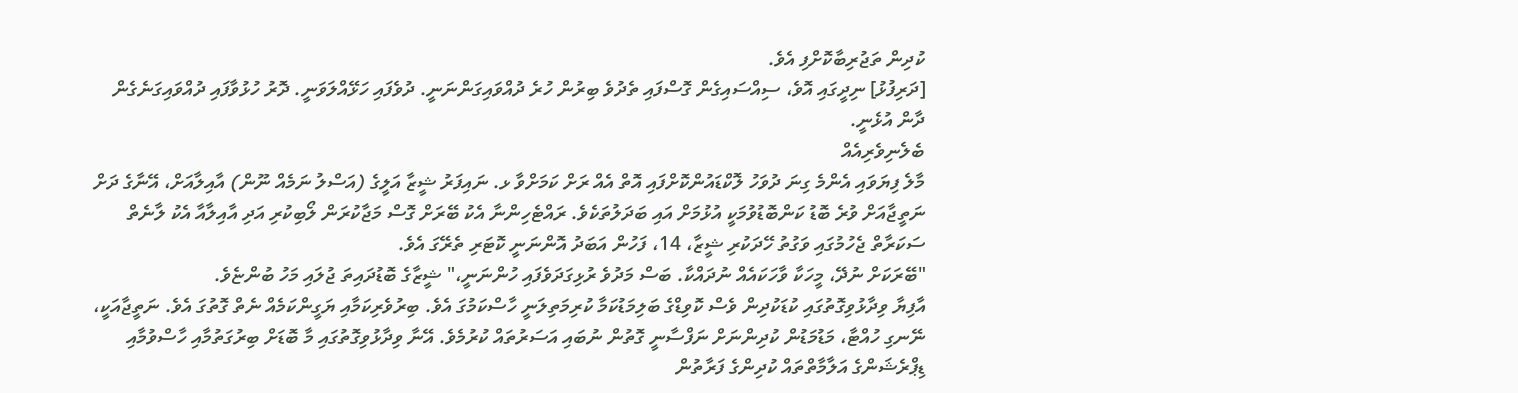ކުދިން ތަޖުރިބާކޮށްފި އެވެ.
[ދަރިފުޅު] ނިދީގައި އޮވެ، ސިއްސައިގެން ގޮސްފައި ތެދުވެ ބިރުން ހުރެ ދުއްވައިގަންނަނީ. ދުވެފައި ހަޅޭއްލަވަނީ. ދޮރު ހުޅުވާފައި ދުއްވައިގަނެގެން ދާން އުޅެނީ.
ބެލެނިވެރިއެއް
މާލެ ފިޔަވައި އެންމެ ގިނަ ދުވަހު ލޮކްޑައުންކޮށްފައި އޮތް އެއް ރަށް ކަމަށްވާ ޅ. ނައިފަރު ޝީޒާ އަލީގެ (އަސްލު ނަމެއް ނޫން) އާއިލާއަށް، އޭނާގެ ދަށް ނަތީޖާއަށް ވުރެ ބޮޑު ކަންބޮޑުވުމަކީ އުޅުމަށް އައި ބަދަލުތަކެވެ. ރައްޓެހިންނާ އެކު ބޭރަށް ގޮސް މަޖާކުރަން ލޯބިކުރި އަދި އާއިލާއާ އެކު ލާނެތް ސަކަރާތް ޖެހުމުގައި ވަގުތު ހޭދަކުރި ޝީޒާ، 14، ފަހުން އަބަދު އޮންނަނީ ކޮޓަރި ތެރޭގަ އެވެ.
"ބޭރަކަށް ނުދޭ، މީހަކާ ވާހަކައެއް ނުދައްކާ. ބަސް މަދުވެ ރުޅިގަދަވެފައި ހުންނަނީ،" ޝީޒާގެ ބޮޑުދައިތަ ޖުލައި މަހު ބުންޏެވެ.
އާފިޔާ ވިދާޅުވިގޮތުގައި ކުޑަކުދިން ވެސް ކޮވިޑްގެ ބަލިމަޑުކަމާ ކުރިމަތިލަނީ ހާސްކަމުގަ އެވެ. ބިރުވެރިކަމާއި ޔަގީންކަމެއް ނެތް ގޮތުގަ އެވެ. ނަތީޖާއަކީ، ނޭނގި ހުއްޓާ، މަޑުމަޑުން ކުދިންނަށް ނަފްސާނީ ގޮތުން ނުބައި އަސަރުތައް ކުރުމެވެ. އޭނާ ވިދާޅުވިގޮތުގައި މާ ބޮޑަށް ބިރުގަތުމާއި ހާސްވުމާއި ޑިޕްރެޝަންގެ އަލާމާތްތައް ކުދިންގެ ފަރާތުން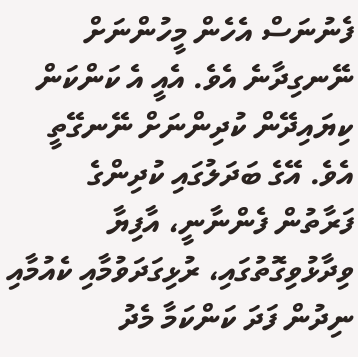ފެނުނަސް އެހެން މީހުންނަށް ނޭނގިދާނެ އެވެ. އެއީ އެ ކަންކަން ކިޔައިދޭން ކުދިންނަށް ނޭނގޭތީ އެވެ. އޭގެ ބަދަލުގައި ކުދިންގެ ފަރާތުން ފެންނާނީ، އާފިޔާ ވިދާޅުވިގޮތުގައި، ރުޅިގަދަވުމާއި ކެއުމާއި ނިދުން ފަދަ ކަންކަމާ މެދު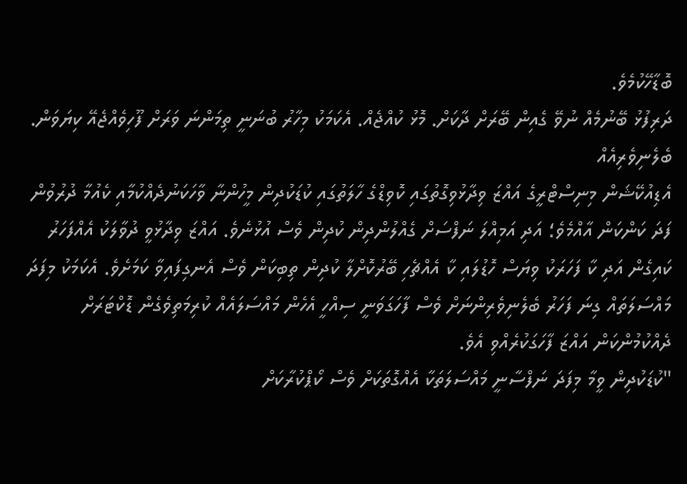ބޮޑާހޭކުމެވެ.
ދަރިފުޅު ބޭނުމެއް ނުވޭ ގެއިން ބޭރަށް ދާކަށް. މޮޅު ކުއްޖެއް. އެކަމަކު މިހާރު ބުނަނީ ތިމަންނަ ވަރަށް ފޫހިވެއްޖެއޭ ކިޔަވަން.
ބެލެނިވެރިއެއް
އެޑިއުކޭޝަން މިނިސްޓްރީގެ އައްޒަ ވިދާޅުވިގޮތުގައި ކޮވިޑްގެ ހާލަތުގައި ކުޑަކުދިން މީހުންނާ ވާހަކަނުދެއްކުމާއި ކެއުމާ ދުރުވުން ފަދަ ކަންކަން އާއްމެވެ؛ އަދި އަމިއްލަ ނަފްސަށް ގެއްލުންދިން ކުދިން ވެސް އުޅުނެވެ. އައްޒަ ވިދާޅުވީ ދުވާލަކު އެއްފަހަރު ކައިގެން އަދި ކާ ފަހަރަކު ވިޔަސް ހޮޑުލައި ކާ އެއްޗެހި ބޭރުކޮށްލާ ކުދިން ތިބިކަން ވެސް އެނގިފައިވާ ކަމަށެވެ. އެކަމަކު މިފަދަ މައްސަލަތައް ގިނަ ފަހަރު ބެލެނިވެރިންނަށް ވެސް ފާހަގަވަނީ ސިއްހީ އެހެން މައްސަލައެއް ކުރިމަތިވެގެން ޑޮކްޓަރަށް ދެއްކުމުންކަން އައްޒަ ފާހަގަކުރެއްވި އެވެ.
"ކުޑަކުދިން ވީމާ މިފަދަ ނަފްސާނީ މައްސަލަތަކާ އެއްގޮތަކަށް ވެސް ކޯޕްކުރާކަށް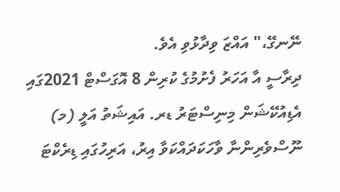ނޭނގޭ،" އައްޒަ ވިދާޅުވި އެވެ.
ދިރާސީ އާ އަހަރު ފެށުމުގެ ކުރިން 8 އޮގަސްޓް 2021ގައި އެޑިއުކޭޝަން މިނިސްޓަރު ޑރ. އައިޝަތު އަލީ (މ) ނޫސްވެރިންނާ ވާހަކަދައްކަވާ އިރު، އަރިހުގައި ޑިރެކްޓަ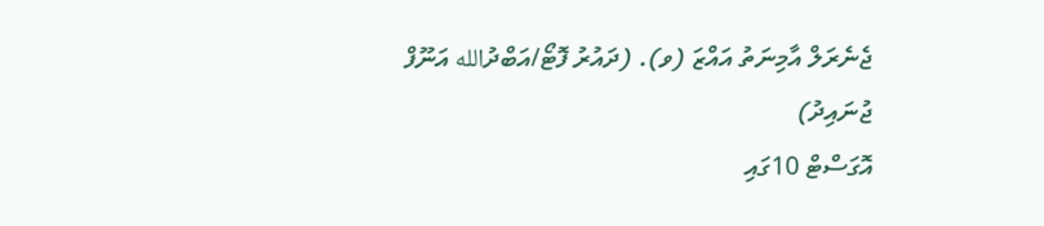ޖެނެރަލް އާމިނަތު އައްޒަ (ވ). (ދައުރު ފޮޓޯ/އަބްދުالله އަނޫފް ޖުނައިދު)
އޮގަސްޓް 10ގައި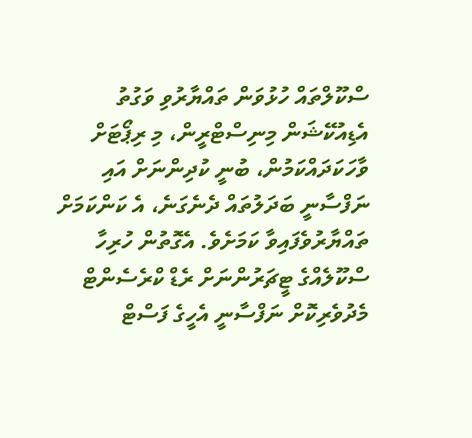ސްކޫލްތައް ހުޅުވަން ތައްޔާރުވި ވަގުތު އެޑިއުކޭޝަން މިނިސްޓްރީން، މި ރިޕޯޓަށް ވާހަކަދައްކަމުން، ބުނީ ކުދިންނަށް އައި ނަފްސާނީ ބަދަލުތައް ދެނެގަނެ، އެ ކަންކަމަށް ތައްޔާރުވެފައިވާ ކަމަށެވެ. އެގޮތުން ހުރިހާ ސްކޫލެއްގެ ޓީޗަރުންނަށް ރެޑް ކްރެސެންޓް މެދުވެރިކޮށް ނަފްސާނީ އެހީގެ ފަސްޓް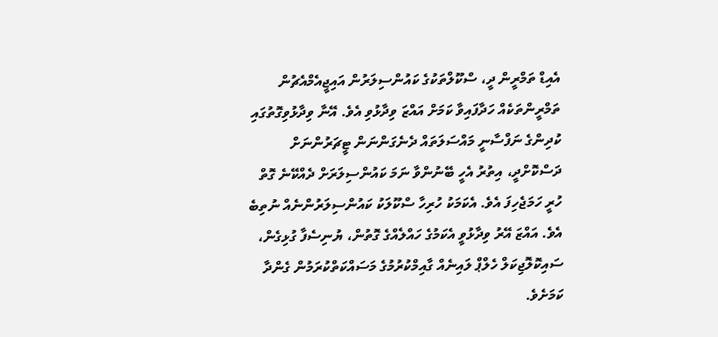އެއިޑް ތަމްރީން ދީ، ސްކޫލްތަކުގެ ކައުންސިލަރުން އައިޖީއެމްއެޗުން ތަމްރީންތަކެއް ހަދާފައިވާ ކަމަށް އައްޒަ ވިދާޅުވި އެވެ. އޭނާ ވިދާޅުވިގޮތުގައި ކުދިންގެ ނަފްސާނީ މައްސަލަތައް ދެނެގަންނަން ޓީޗަރުންނަށް ދަސްކޮށްދީ، އިތުރު އެހީ ބޭނުންވާ ނަމަ ކައުންސިލަރަށް ދެއްކޭނެ ގޮތް ހުރީ ހަމަޖެހިފަ އެވެ. އެކަމަކު ހުރިހާ ސްކޫލަކު ކައުންސިލަރުންނެއް ނުތިބެ އެވެ. އައްޒަ އޭރު ވިދާޅުވީ އެކަމުގެ ހައްލެއްގެ ގޮތުން، ޔުނިސެފާ ގުޅިގެން، ސައިކޮލޮޖިކަލް ހެލްޕް ލައިނެއް ގާއިމްކުރުމުގެ މަސައްކަތްކުރަމުން ގެންދާ ކަމަށެވެ.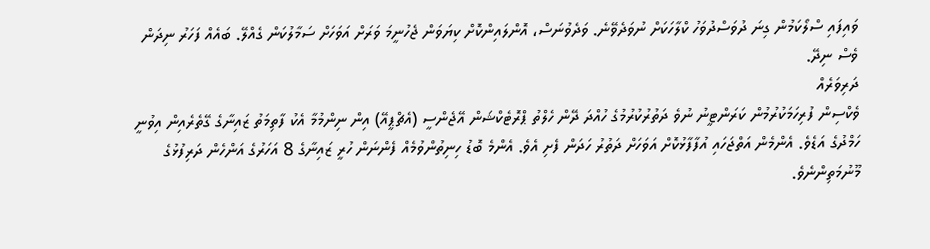ވައިފައި ސްލޯކަމުން ގިނަ ދުވަސްދުވަހު ކްލާހަކަށް ނުވަދެވޭނެ. ވަދެވުނަސް، އޮންލައިންކޮށް ކިޔަވަން ޖެހުނީމަ ވަރަށް އަވަހަށް ސަމާލުކަން ގެއްލޭ. ބައެއް ފަހަރު ނިދަން ވެސް ނިދޭ.
ދަރިވަރެއް
ވެކްސިން ފުރިހަމަކުރުމުން ކަރަންޓީނު ނުވެ ދަތުރުކުރުމުގެ ހުއްދަ ދޭން ހެލްތު ޕްރޮޓެކްޝަން އޭޖެންސީ (އެޗްޕީއޭ) އިން ނިންމުމާ އެކު ފާތިމަތު ޒައިނާގެ ގޭތެރެއިން އިވުނީ ހަމްދުގެ އަޑެވެ. އެންމެން އަތްޖަހައި އުފާފާޅުކޮށް އަވަހަށް ދަތުރު ހަދަން ފެށި އެވެ. އެންމެ ބޮޑު ހިނިތުންވުމެއް ފެންނަން ހުރީ ޒައިނާގެ 8 އަހަރުގެ އަންހެން ދަރިފުޅުގެ މޫނުމަތިންނެވެ.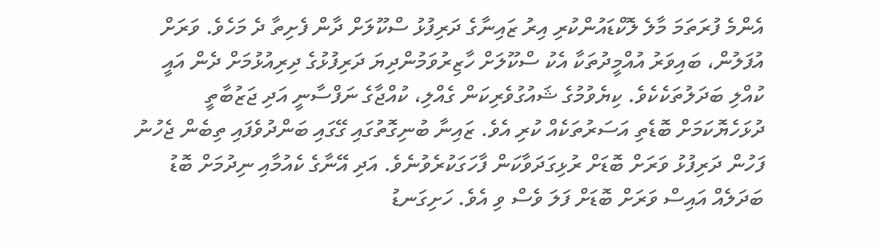އެންމެ ފުރަތަމަ މާލެ ލޮކްޑައުންކުރި އިރު ޒައިނާގެ ދަރިފުޅު ސްކޫލަށް ދާން ފެށިތާ ދެ މަހެވެ. ވަރަށް އުފަލުން، ބައިވަރު އުއްމީދުތަކާ އެކު ސްކޫލަށް ހާޒިރުވަމުންދިޔަ ދަރިފުޅުގެ ދިރިއުޅުމަށް ދެން އައީ ކުއްލި ބަދަލުތަކެކެވެ. ކިޔެވުމުގެ ޝައުގުވެރިކަން ގެއްލި، ކުއްޖާގެ ނަފްސާނީ އަދި ޖަޒުބާތީ ދުޅަހެޔޮކަމަށް ބޮޑެތި އަސަރުތަކެއް ކުރި އެވެ. ޒައިނާ ބުނިގޮތުގައި ގޭގައި ބަންދުވެފައި ތިބެން ޖެހުނު ފަހުން ދަރިފުޅު ވަރަށް ބޮޑަށް ރުޅިގަދަވާކަން ފާހަގަކުރެވުނެވެ. އަދި އޭނާގެ ކެއުމާއި ނިދުމަށް ބޮޑު ބަދަލެއް އައިސް ވަރަށް ބޮޑަށް ފަލަ ވެސް ވި އެވެ. ހަށިގަނޑު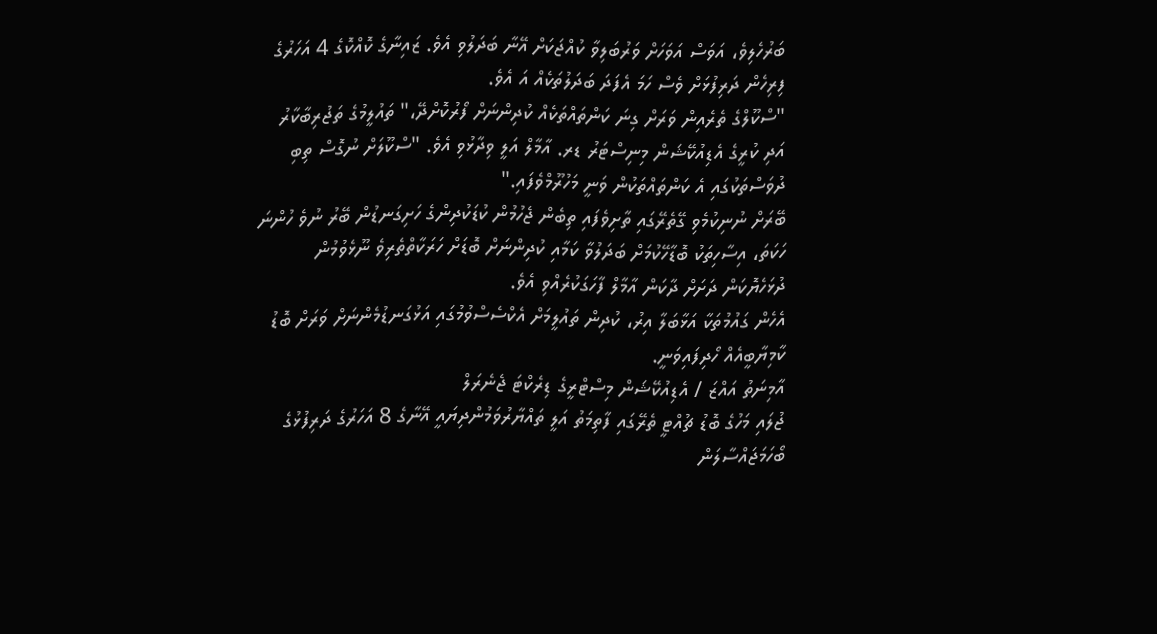ބަރުހެލިވެ، އަވަސް އަވަހަށް ވަރުބަލިވާ ކުއްޖަކަށް އޭނާ ބަދަލުވި އެވެ. ޒައިނާގެ ކޮއްކޮގެ 4 އަހަރުގެ ފިރިހެން ދަރިފުޅަށް ވެސް ހަމަ އެފަދަ ބަދަލުތަކެއް އަ އެވެ.
"ސްކޫލްގެ ތެރެއިން ވަރަށް ގިނަ ކަންތައްތަކެއް ކުދިންނަށް ފޯރުކޮށްދޭ،" ތައުލީމުގެ ތަޖުރިބާކާރު އަދި ކުރީގެ އެޑިއުކޭޝަން މިނިސްޓަރު ޑރ. އާމާލް އަލީ ވިދާޅުވި އެވެ. "ސްކޫލަށް ނުގޮސް ތިބި ދުވަސްތަކުގައި އެ ކަންތައްތަކުން ވަނީ މަހުރޫމްވެފައި."
ބޭރަށް ނުނިކުމެވި ގޭތެރޭގައި ތާށިވެފައި ތިބެން ޖެހުމުން ކުޑަކުދިންގެ ހަށިގަނޑުން ބޭރު ނުވެ ހުންނަ ހަކަތަ، އިސާހިތަކު ބޮޑާހޭކުމަށް ބަދަލުވާ ކަމާއި ކުދިންނަށް ބޮޑަށް ހަރަކާތްތެރިވެ ނޫޅެވުމުން ދުޅަހެޔޮކަން ދަށަށް ދާކަން އާމާލް ފާހަގަކުރެއްވި އެވެ.
އެހެން ގައުމުތަކާ އަޅާބަލާ އިރު، ކުދިން ތައުލީމަށް އެކްސެސްވުމުގައި އަޅުގަނޑުމެންނަށް ވަރަށް ބޮޑު ކާމިޔާބީއެއް ހޯދިފައިވަނީ.
އާމިނަތު އައްޒަ / އެޑިއުކޭޝަން މިސްޓްރީގެ ޑިރެކްޓަ ޖެނެރަލް
ޖުލައި މަހުގެ ބޮޑު ޗުއްޓީ ތެރޭގައި ފާތިމަތު އަލީ ތައްޔާރުވަމުންދިޔައީ އޭނާގެ 8 އަހަރުގެ ދަރިފުޅުގެ ބޯހަމަޖައްސާލަން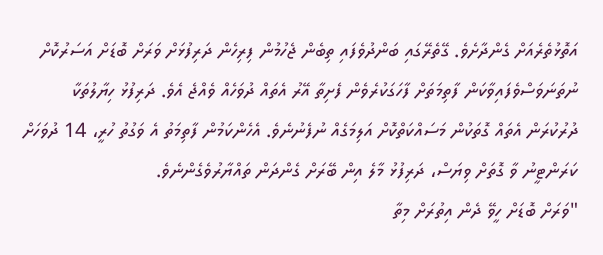އަތޮޅުތެރެއަށް ގެންދާށެވެ. ގޭތެރޭގައި ބަންދުވެފައި ތިބެން ޖެހުމުން ފިރިހެން ދަރިފުޅަށް ވަރަށް ބޮޑަށް އަސަރުކޮށް ނުތަނަވަސްވެފައިވާކަން ފާތިމަތަށް ފާހަގަކުރެވެން ފެށިތާ އޭރު އެތައް ދުވަހެއް ވެއްޖެ އެވެ. ދަރިފުޅު ހިޔާލުތަކާ ދުރުކުރަން އެތައް ގޮތަކުން މަސައްކަތްކޮށް އަލިމަގެއް ނުފެނުނެވެ. އެހެންކަމުން ފާތިމަތު އެ ވަގުތު ހުރީ، 14 ދުވަހަށް ކަރަންޓީނު ވާ ގޮތަށް ވިޔަސް، ދަރިފުޅު މާލެ އިން ބޭރަށް ގެންދަން ތައްޔާރުވެގެންނެވެ.
"ވަރަށް ބޮޑަށް ހީވޭ ދެން އިތުރަށް މިތާ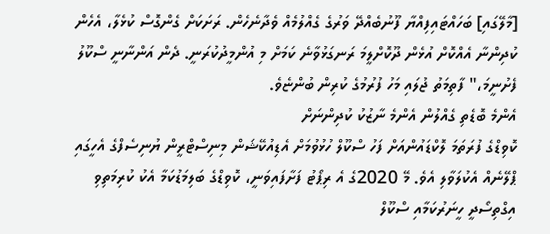[މާލޭގައި] ބަހައްޓައިފިއްޔާ ފޫނުބެއްދޭ ވަރުގެ ގެއްލުމެއް ވެދާނެހެން. ރަށަކަށް ގެންގޮސް ކުޅެލާ، އެހެން ކުދިންނާ އެއްކޮށް އުޅެން ދޫކޮށްލީމަ ރަނގަޅުވާނެ ކަމަށް މި އުންމީދުކުރަނީ. ދެން އަންނާނީ ސްކޫލު ފެށުނީމަ،" ފާތިމަތު ޖުލައި މަހު ފުރުމުގެ ކުރިން ބުންޏެވެ.
އެންމެ ބޮޑެތި ގެއްލުން އެންމެ ނާޒުކު ކުދިންނަށް
ކޮވިޑްގެ ފުރަތަމަ ލޮކްޑައުންއަށް ފަހު ސްކޫލް ހުޅުވުމަށް އެޑިއުކޭޝަން މިނިސްޓްރީން ޔުނިސެފްގެ އެހީގައި ޕްލޭނެއް އެކުލަވާލި އެވެ. މޭ 2020ގެ އެ ރިޕޯޓު ފަށާފައިވަނީ، ކޮވިޑްގެ ބަލިމަޑުކަމާ އެކު ކުރިމަތިވި އިގްތިސޯދީ ހީނަރުކަމާއި ސްކޫލް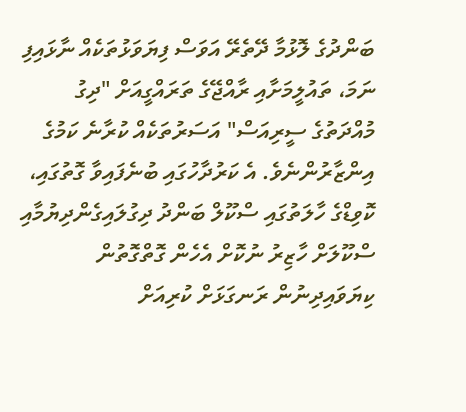ބަންދުގެ ލޮޅުމާ ދޭތެރޭ އަވަސް ފިޔަވަޅުތަކެއް ނާޅައިފި ނަމަ، ތައުލީމަށާއި ރާއްޖޭގެ ތަރައްގީއަށް "ދިގު މުއްދަތުގެ ސީރިއަސް" އަސަރުތަކެއް ކުރާނެ ކަމުގެ އިންޒާރުންނެވެ. އެ ކަރުދާހުގައި ބުނެފައިވާ ގޮތުގައި، ކޮވިޑްގެ ހާލަތުގައި ސްކޫލް ބަންދު ދިގުލައިގެންދިޔުމާއި ސްކޫލަށް ހާޒިރު ނުކޮށް އެހެން ގޮތްގޮތުން ކިޔަވައިދިނުން ރަނގަޅަށް ކުރިއަށް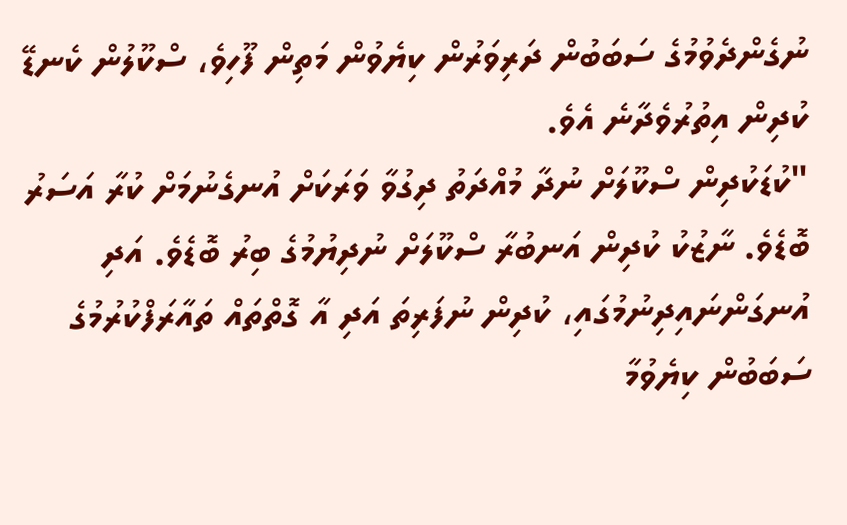ނުގެންދެވުމުގެ ސަބަބުން ދަރިވަރުން ކިޔެވުން މަތިން ފޫހިވެ، ސްކޫލުން ކެނޑޭ ކުދިން އިތުރުވެދާނެ އެވެ.
"ކުޑަކުދިން ސްކޫލަށް ނުދާ މުއްދަތު ދިގުވާ ވަރަކަށް އުނގެނުމަށް ކުރާ އަސަރު ބޮޑެވެ. ނާޒުކު ކުދިން އަނބުރާ ސްކޫލަށް ނުދިޔުމުގެ ބިރު ބޮޑެވެ. އަދި އުނގަންނައިދިނުމުގައި، ކުދިން ނުފަރިތަ އަދި އާ ގޮތްތައް ތައާރަފްކުރުމުގެ ސަބަބުން ކިޔެވުމާ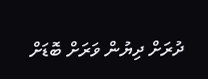ދުރަށް ދިޔުން ވަރަށް ބޮޑަށް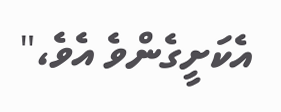އެކަށީގެންވެ އެވެ،"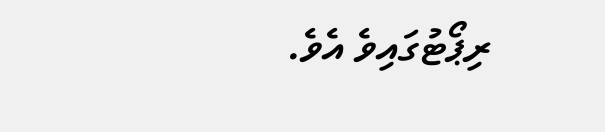ރިޕޯޓުގައިވެ އެވެ.